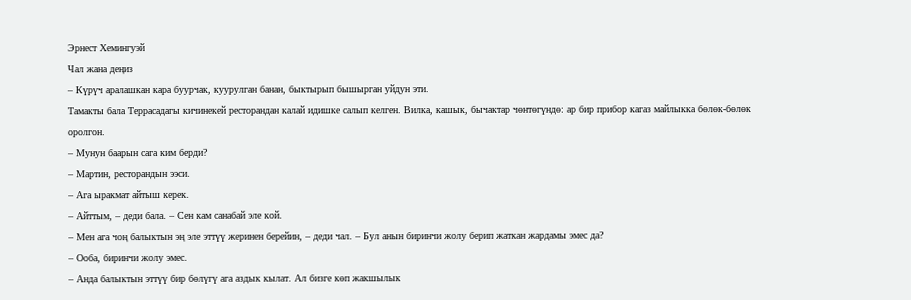Эрнест Хемингуэй
Чал жана деңиз
– Күрүч аралашкан кара буурчак, куурулган банан, быктырып бышырган уйдун эти.
Тамакты бала Террасадагы кичинекей ресторандан калай идишке салып келген. Вилка, кашык, бычактар чөнтөгүндө: ар бир прибор кагаз майлыкка бөлөк-бөлөк оролгон.
– Мунун баарын сага ким берди?
– Мартин, ресторандын ээси.
– Ага ыракмат айтыш керек.
– Айттым, – деди бала. – Сен кам санабай эле кой.
– Мен ага чоң балыктын эң эле эттүү жеринен берейин, – деди чал. – Бул анын биринчи жолу берип жаткан жардамы эмес да?
– Ооба, биринчи жолу эмес.
– Анда балыктын эттүү бир бөлүгү ага аздык кылат. Ал бизге көп жакшылык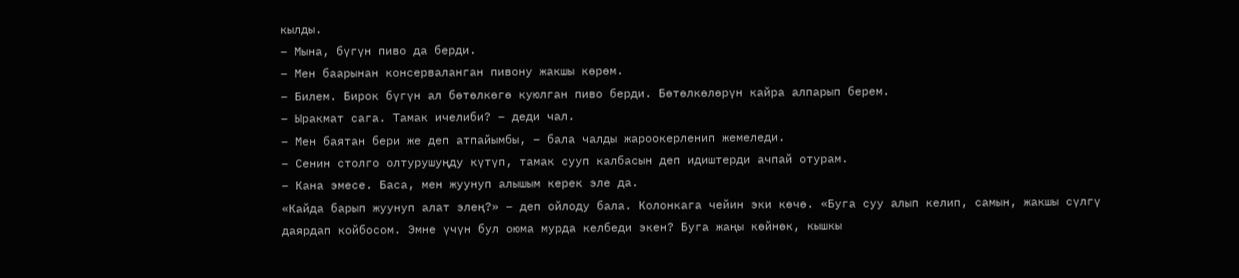кылды.
– Мына, бүгүн пиво да берди.
– Мен баарынан консерваланган пивону жакшы көрөм.
– Билем. Бирок бүгүн ал бөтөлкөгө куюлган пиво берди. Бөтөлкөлөрүн кайра алпарып берем.
– Ыракмат сага. Тамак ичелиби? – деди чал.
– Мен баятан бери же деп атпайымбы, – бала чалды жароокерленип жемеледи.
– Сенин столго олтурушуңду күтүп, тамак сууп калбасын деп идиштерди ачпай отурам.
– Кана эмесе. Баса, мен жуунуп алышым керек эле да.
«Кайда барып жуунуп алат элең?» – деп ойлоду бала. Колонкага чейин эки көчө. «Буга суу алып келип, самын, жакшы сүлгү даярдап койбосом. Эмне үчүн бул оюма мурда келбеди экен? Буга жаңы көйнөк, кышкы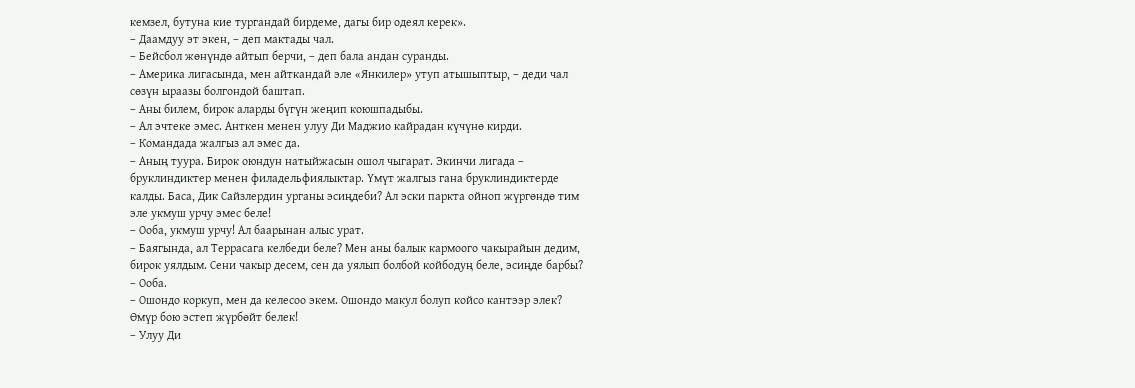кемзел, бутуна кие тургандай бирдеме, дагы бир одеял керек».
– Даамдуу эт экен, – деп мактады чал.
– Бейсбол жөнүндө айтып берчи, – деп бала андан суранды.
– Америка лигасында, мен айткандай эле «Янкилер» утуп атышыптыр, – деди чал сөзүн ыраазы болгондой баштап.
– Аны билем, бирок аларды бүгүн жеңип коюшпадыбы.
– Ал эчтеке эмес. Анткен менен улуу Ди Маджио кайрадан күчүнө кирди.
– Командада жалгыз ал эмес да.
– Аның туура. Бирок оюндун натыйжасын ошол чыгарат. Экинчи лигада – бруклиндиктер менен филадельфиялыктар. Үмүт жалгыз гана бруклиндиктерде калды. Баса, Дик Сайзлердин урганы эсиңдеби? Ал эски паркта ойноп жүргөндө тим эле укмуш урчу эмес беле!
– Ооба, укмуш урчу! Ал баарынан алыс урат.
– Баягында, ал Террасага келбеди беле? Мен аны балык кармоого чакырайын дедим, бирок уялдым. Сени чакыр десем, сен да уялып болбой койбодуң беле, эсиңде барбы?
– Ооба.
– Ошондо коркуп, мен да келесоо экем. Ошондо макул болуп койсо кантээр элек? Өмүр бою эстеп жүрбөйт белек!
– Улуу Ди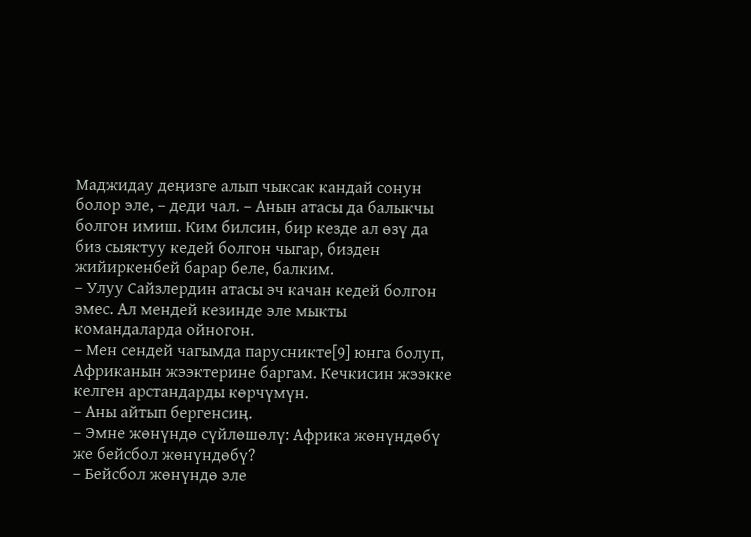Маджидау деңизге алып чыксак кандай сонун болор эле, – деди чал. – Анын атасы да балыкчы болгон имиш. Ким билсин, бир кезде ал өзү да биз сыяктуу кедей болгон чыгар, бизден жийиркенбей барар беле, балким.
– Улуу Сайзлердин атасы эч качан кедей болгон эмес. Ал мендей кезинде эле мыкты командаларда ойногон.
– Мен сендей чагымда парусникте[9] юнга болуп, Африканын жээктерине баргам. Кечкисин жээкке келген арстандарды көрчүмүн.
– Аны айтып бергенсиң.
– Эмне жөнүндө сүйлөшөлү: Африка жөнүндөбү же бейсбол жөнүндөбү?
– Бейсбол жөнүндө эле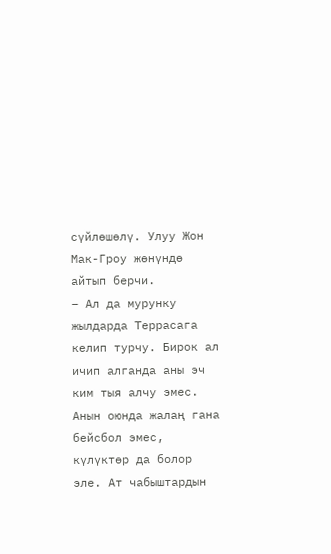сүйлөшөлү. Улуу Жон Мак-Гроу жөнүндө айтып берчи.
– Ал да мурунку жылдарда Террасага келип турчу. Бирок ал ичип алганда аны эч ким тыя алчу эмес. Анын оюнда жалаң гана бейсбол эмес, күлүктөр да болор эле. Ат чабыштардын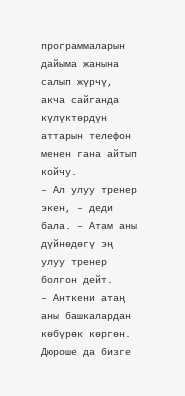программаларын дайыма жанына салып жүрчү, акча сайганда күлүктөрдүн аттарын телефон менен гана айтып койчу.
– Ал улуу тренер экен, – деди бала. – Атам аны дүйнөдөгү эң улуу тренер болгон дейт.
– Анткени атаң аны башкалардан көбүрөк көргөн. Дюроше да бизге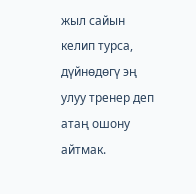жыл сайын келип турса, дүйнөдөгү эң улуу тренер деп атаң ошону айтмак.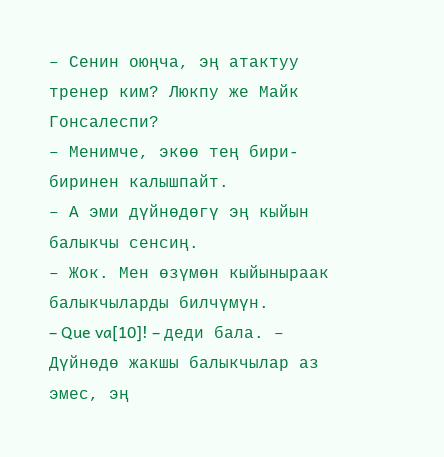– Сенин оюңча, эң атактуу тренер ким? Люкпу же Майк Гонсалеспи?
– Менимче, экөө тең бири-биринен калышпайт.
– А эми дүйнөдөгү эң кыйын балыкчы сенсиң.
– Жок. Мен өзүмөн кыйыныраак балыкчыларды билчүмүн.
– Que va[10]! – деди бала. – Дүйнөдө жакшы балыкчылар аз эмес, эң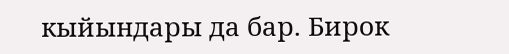кыйындары да бар. Бирок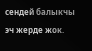сендей балыкчы эч жерде жок.